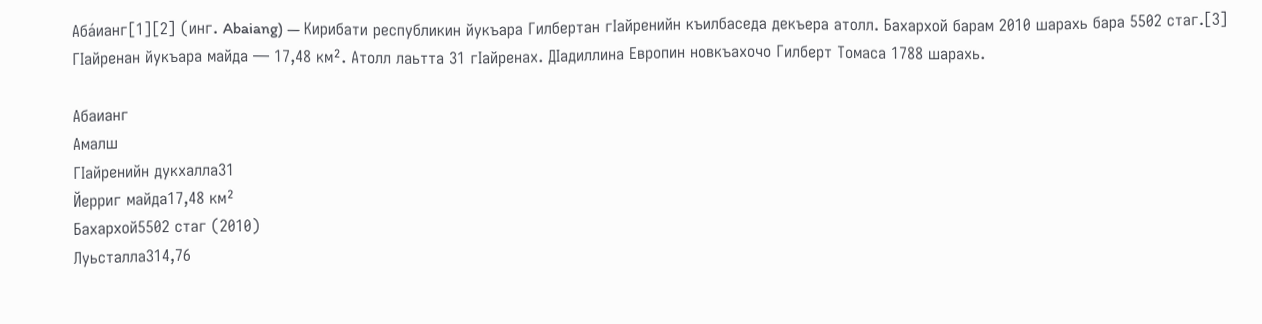Аба́ианг[1][2] (инг. Abaiang) — Кирибати республикин йукъара Гилбертан гӀайренийн къилбаседа декъера атолл. Бахархой барам 2010 шарахь бара 5502 стаг.[3] ГӀайренан йукъара майда — 17,48 км². Атолл лаьтта 31 гӀайренах. ДӀадиллина Европин новкъахочо Гилберт Томаса 1788 шарахь.

Абаианг
Амалш
ГӀайренийн дукхалла31
Йерриг майда17,48 км²
Бахархой5502 стаг (2010)
Луьсталла314,76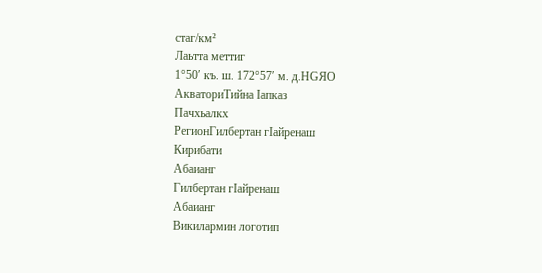стаг/км²
Лаьтта меттиг
1°50′ къ. ш. 172°57′ м. д.HGЯO
АкваториТийна Ӏапказ
Пачхьалкх
РегионГилбертан гӀайренаш
Кирибати
Абаианг
Гилбертан гӀайренаш
Абаианг
Викилармин логотип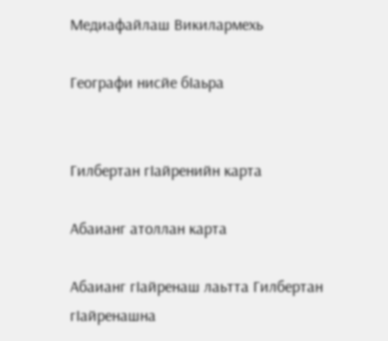Медиафайлаш Викилармехь

Географи нисйе бӀаьра


Гилбертан гӀайренийн карта

Абаианг атоллан карта

Абаианг гӀайренаш лаьтта Гилбертан гӀайренашна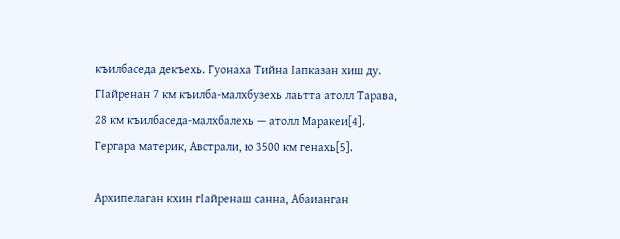къилбаседа декъехь. Гуонаха Тийна Ӏапказан хиш ду. ГӀайренан 7 км къилба-малхбузехь лаьтта атолл Тарава, 28 км къилбаседа-малхбалехь — атолл Маракеи[4]. Гергара материк, Австрали, ю 3500 км генахь[5].

Архипелаган кхин гӀайренаш санна, Абаианган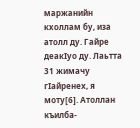маржанийн кхоллам бу, иза атолл ду. Гайре деакӀуо ду. Лаьтта 31 жимачу гӀайренех, я моту[6]. Атоллан къилба-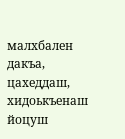малхбален дакъа, цахеддаш, хидоькъенаш йоцуш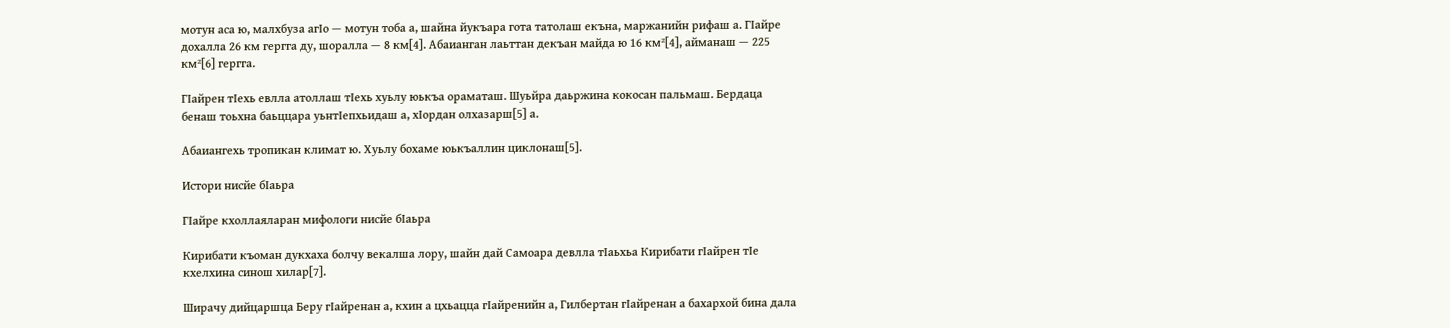мотун аса ю, малхбуза агӀо — мотун тоба а, шайна йукъара гота татолаш екъна, маржанийн рифаш а. ГӀайре дохалла 26 км гергга ду, шоралла — 8 км[4]. Абаианган лаьттан декъан майда ю 16 км²[4], айманаш — 225 км²[6] гергга.

ГӀайрен тӀехь евлла атоллаш тӀехь хуьлу юькъа ораматаш. Шуьйра даьржина кокосан пальмаш. Бердаца бенаш тоьхна баьццара уьнтӀепхьидаш а, хӀордан олхазарш[5] а.

Абаиангехь тропикан климат ю. Хуьлу бохаме юькъаллин циклонаш[5].

Истори нисйе бӀаьра

ГӀайре кхоллаяларан мифологи нисйе бӀаьра

Кирибати къоман дукхаха болчу векалша лору, шайн дай Самоара девлла тӀаьхьа Кирибати гӀайрен тӀе кхелхина синош хилар[7].

Ширачу дийцаршца Беру гIайренан а, кхин а цхьацца гIайренийн а, Гилбертан гIайренан а бахархой бина дала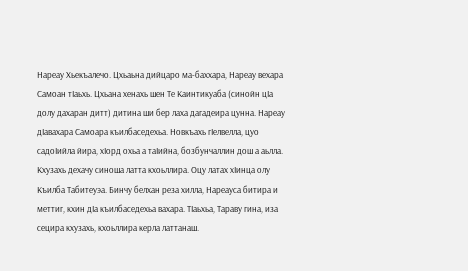Нареау Хьекъалечо. Цхьаьна дийцаро ма-баххара, Нареау вехара Самоан тIаьхь. Цхьана хенахь шен Те Каинтикуаба (синойн цIа долу дахаран дитт) дитина ши бер лаха дагадеира цунна. Нареау дIавахара Самоара къилбаседехьа. Новкъахь гIелвелла, цуо садоIийла йира, хIорд охьа а таIийна, бозбунчаллин дош а аьлла. Кхузахь дехачу синоша латта кхоьллира. Оцу латах хIинца олу Къилба Табитеуэа. Бинчу белхан реза хилла, Нареауса битира и меттиг, кхин дIа къилбаседехьа вахара. ТIаьхьа, Тараву гина, иза сецира кхузахь, кхоьллира керла латтанаш.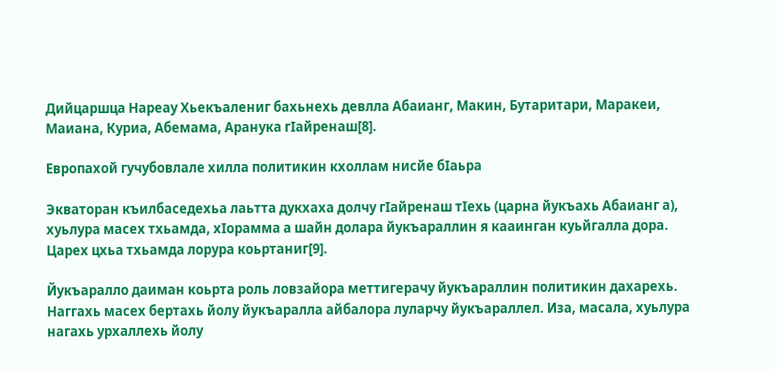Дийцаршца Нареау Хьекъалениг бахьнехь девлла Абаианг, Макин, Бутаритари, Маракеи, Маиана, Куриа, Абемама, Аранука гIайренаш[8].

Европахой гучубовлале хилла политикин кхоллам нисйе бӀаьра

Экваторан къилбаседехьа лаьтта дукхаха долчу гIайренаш тIехь (царна йукъахь Абаианг а), хуьлура масех тхьамда, хIорамма а шайн долара йукъараллин я кааинган куьйгалла дора. Царех цхьа тхьамда лорура коьртаниг[9].

Йукъаралло даиман коьрта роль ловзайора меттигерачу йукъараллин политикин дахарехь. Наггахь масех бертахь йолу йукъаралла айбалора луларчу йукъараллел. Иза, масала, хуьлура нагахь урхаллехь йолу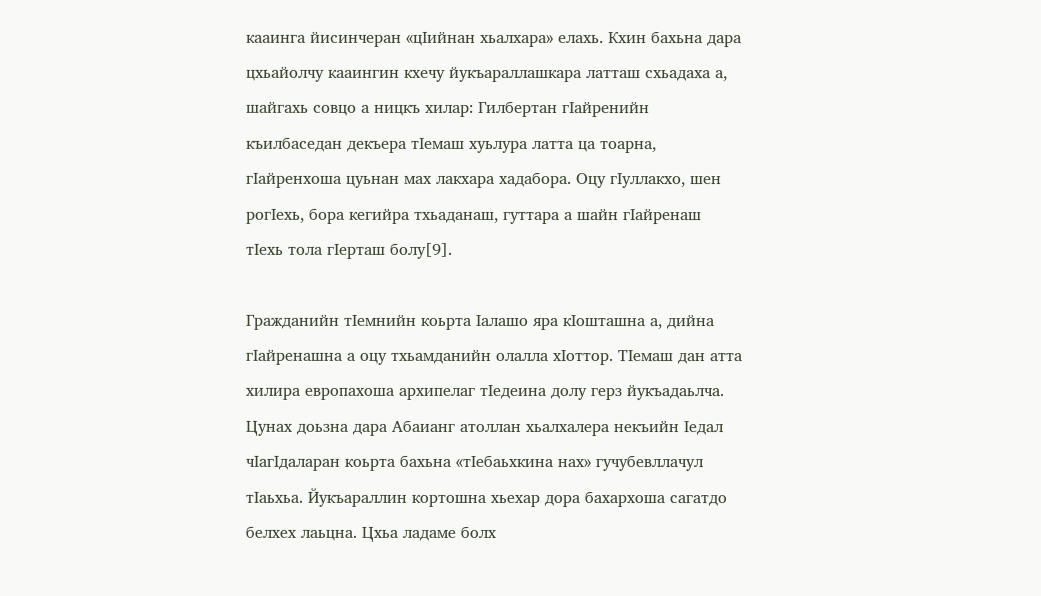кааинга йисинчеран «цIийнан хьалхара» елахь. Кхин бахьна дара цхьайолчу кааингин кхечу йукъараллашкара латташ схьадаха а, шайгахь совцо а ницкъ хилар: Гилбертан гIайренийн къилбаседан декъера тIемаш хуьлура латта ца тоарна, гIайренхоша цуьнан мах лакхара хадабора. Оцу гIуллакхо, шен рогIехь, бора кегийра тхьаданаш, гуттара а шайн гIайренаш тIехь тола гIерташ болу[9].

Гражданийн тӀемнийн коьрта Ӏалашо яра кӀошташна а, дийна гӀайренашна а оцу тхьамданийн олалла хӀоттор. ТӀемаш дан атта хилира европахоша архипелаг тӀедеина долу герз йукъадаьлча. Цунах доьзна дара Абаианг атоллан хьалхалера некъийн Ӏедал чӀагӀдаларан коьрта бахьна «тӀебаьхкина нах» гучубевллачул тӀаьхьа. Йукъараллин кортошна хьехар дора бахархоша сагатдо белхех лаьцна. Цхьа ладаме болх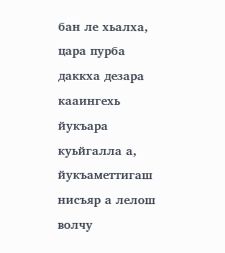бан ле хьалха, цара пурба даккха дезара кааингехь йукъара куьйгалла а, йукъаметтигаш нисъяр а лелош волчу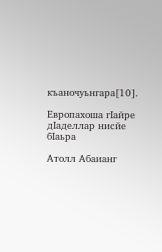къаночуьнгара[10].

Европахоша гӀайре дӀаделлар нисйе бӀаьра

Атолл Абаианг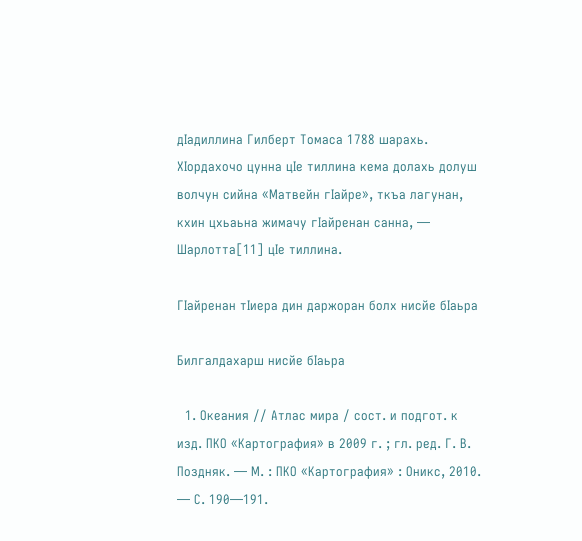дӀадиллина Гилберт Томаса 1788 шарахь. ХӀордахочо цунна цӀе тиллина кема долахь долуш волчун сийна «Матвейн гӀайре», ткъа лагунан, кхин цхьаьна жимачу гӀайренан санна, — Шарлотта[11] цӀе тиллина.

ГӀайренан тӀиера дин даржоран болх нисйе бӀаьра

Билгалдахарш нисйе бӀаьра

  1. Океания // Атлас мира / сост. и подгот. к изд. ПКО «Картография» в 2009 г. ; гл. ред. Г. В. Поздняк. — М. : ПКО «Картография» : Оникс, 2010. — С. 190—191.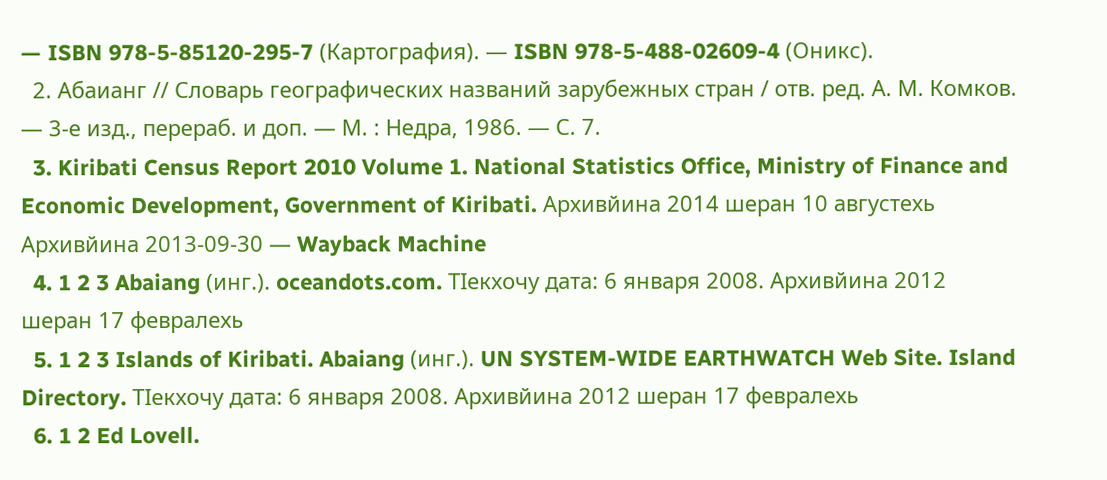— ISBN 978-5-85120-295-7 (Картография). — ISBN 978-5-488-02609-4 (Оникс).
  2. Абаианг // Словарь географических названий зарубежных стран / отв. ред. А. М. Комков. — 3-е изд., перераб. и доп. — М. : Недра, 1986. — С. 7.
  3. Kiribati Census Report 2010 Volume 1. National Statistics Office, Ministry of Finance and Economic Development, Government of Kiribati. Архивйина 2014 шеран 10 августехь Архивйина 2013-09-30 — Wayback Machine
  4. 1 2 3 Abaiang (инг.). oceandots.com. ТӀекхочу дата: 6 января 2008. Архивйина 2012 шеран 17 февралехь
  5. 1 2 3 Islands of Kiribati. Abaiang (инг.). UN SYSTEM-WIDE EARTHWATCH Web Site. Island Directory. ТӀекхочу дата: 6 января 2008. Архивйина 2012 шеран 17 февралехь
  6. 1 2 Ed Lovell.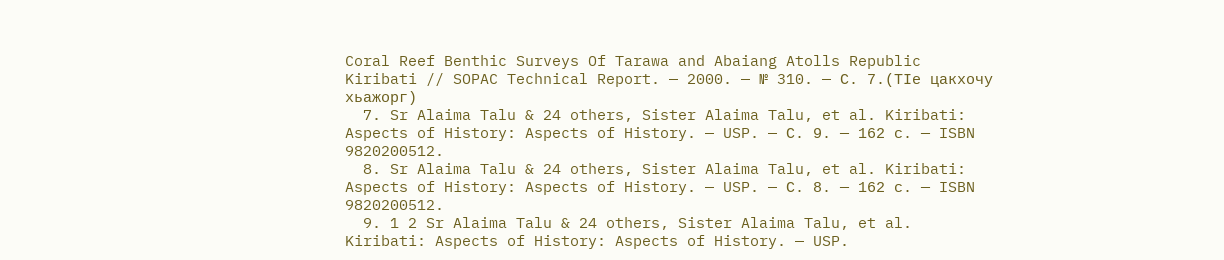Coral Reef Benthic Surveys Of Tarawa and Abaiang Atolls Republic Kiribati // SOPAC Technical Report. — 2000. — № 310. — С. 7.(ТӀе цакхочу хьажорг)
  7. Sr Alaima Talu & 24 others, Sister Alaima Talu, et al. Kiribati: Aspects of History: Aspects of History. — USP. — С. 9. — 162 с. — ISBN 9820200512.
  8. Sr Alaima Talu & 24 others, Sister Alaima Talu, et al. Kiribati: Aspects of History: Aspects of History. — USP. — С. 8. — 162 с. — ISBN 9820200512.
  9. 1 2 Sr Alaima Talu & 24 others, Sister Alaima Talu, et al. Kiribati: Aspects of History: Aspects of History. — USP.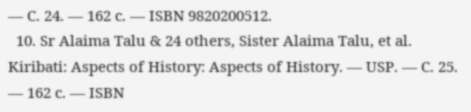— С. 24. — 162 с. — ISBN 9820200512.
  10. Sr Alaima Talu & 24 others, Sister Alaima Talu, et al. Kiribati: Aspects of History: Aspects of History. — USP. — С. 25. — 162 с. — ISBN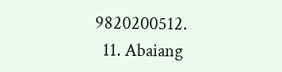9820200512.
  11. Abaiang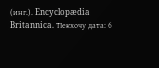(инг.). Encyclopædia Britannica. ТӀекхочу дата: 6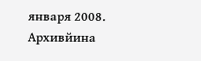января 2008. Архивйина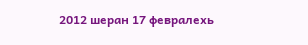2012 шеран 17 февралехь